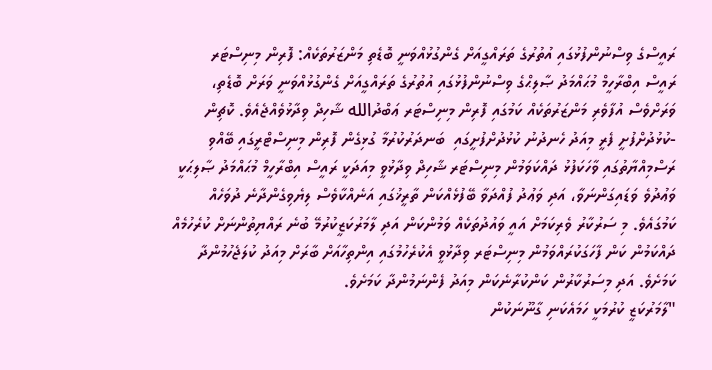ރައީސްގެ ވިސްނުންފުޅުގައި އުތުރުގެ ތަރައްގީއަށް ގެންގުޅުއްވަނީ ބޮޑެތި މަންޒަރުތަކެއް: ފޮރިން މިނިސްޓަރ
ރައީސް އިބްރާހީމް މުޙައްމަދު ޞާލިޙްގެ ވިސްނުންފުޅުގައި އުތުރުގެ ތަރައްގީއަށް ގެންގުޅުއްވަނީ ވަރަށް ބޮޑެތި، ވަރަށްވެސް އުފާވެރި މަންޒަރުތަކެއް ކަމުގައި ފޮރިން މިނިސްޓަރ ޢަބްދުالله ޝާހިދް ވިދާޅުވެއްޖެއެވެ. ކޮޗިން -ކުޅުދުށްފުށީ ފެރީ މިއަދު ހެނދުނު ކުޅުދުށްފުށީގައި  ބަނދަރުކުރުމާ ގުޅިގެން ފޮރިން މިނިސްޓްރީގައި ބޭއްވި ރަސްމިއްޔާތުގައި ވާހަކަފުޅު ދައްކަވަމުން މިނިސްޓަރ ޝާހިދް ވިދާޅުވީ މިއަދަކީ ރައީސް އިބްރާހީމް މުޙައްމަދު ޞާލިޙަކީ ވަޢުދުވެ ވަޑައިގަންނަވާ، އަދި ވަޢުދު ފުއްދަވާ ބޭފުޅެއްކަން ތާރީޚުގައި އަނެއްކާވެސް ލިޔެވިގެންދާނެ ދުވަހެއް ކަމުގައެވެ. މި ސަރުކާރު ވެރިކަމަށް އައީ ވައުދުތަކެއް ވަމުންކަން އަދި ލާމަރުކަޒީކުރުމޭ ބުނެ ރައްޔިތުންނަށް ކުރެހުމެއް ދައްކަމުން ކަން ފާހަގަކުރައްވަމުން މިނިސްޓަރ ވިދާޅުވީ އެކުރެހުމުގައި އިންތިހާއަށް ބާރަށް މިއަދު ކުލަޖެހުމުންދާ ކަމަށެވެ. އަދި މިސަރުކާރުން ކަންކުރާނެކަން މިއަދު ފެންނަމުންދާ ކަމަށެވެ.
"ލާމަރުކަޒީ ކުރުމަކީ ހަމައެކަނި ގާނޫނަކުން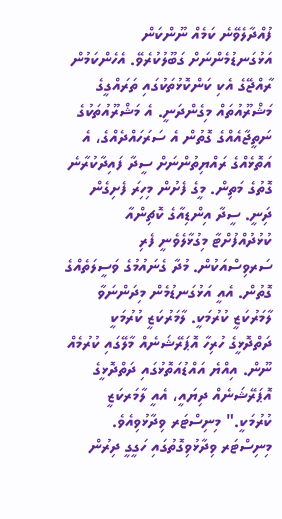ފުއްދާލެވޭނެ ކަމެއް ނޫންކަން އަޅުގަނޑުމެންނަށް ގަބޫލުކުރެވޭ. އެހެންކަމުން ރާއްޖޭގެ އެކި ކަންކޮޅުތަކުގައި ތަރައްގީގެ މަޝްރޫއުތައް މިގެންދަނީ. އެ މަޝްރޫއުތަކުގެ ނަތީޖާއެއްގެ ގޮތުން އެ ސަރަހައްދެއްގެ، އެ އަތޮޅެއްގެ ރައްޔިތުންނަށް ސީދާ ފައިދާކުރާނެ ގޮތުގެ މަތިން. މީގެ ފެށުން މިހިރަ ފެށިގެން ދިަނީ. ސީދާ އިންޑިއާގެ ކޮޗިންއާ ކުޅުދުއްފުށްޓާ މިގުޅާލެވެނީ ފެރި ސަރވިސްއަކުން. މުދާ ގެނައުމުގެ ވަސީލަތެއްގެ ގޮތުން. އެއީ އަޅުގަނޑުމެން މިދަންނަވާ ލާމަރުކަޒީ ކުރުމަކީ. ލާމަރުކަޒީ ކުރުމަކީ ދަތްދޮޅީގެ ހުރިހާ އޮޕަރޭޝަނެއް މާލޭގައި ކުރުމެއް ނޫން. އިއްޔެ އައްޑުއަތޮޅުގައި ދަތްދޮޅީގެ އޮޕަރޭޝަނެއް ދިޔައީ، އެއީ ލާމަރކަޒީ ކުރުމަކީ." މިނިސްޓަރ ވިދާޅުވިއެވެ.
މިނިސްޓަރ ވިދާޅުވިގޮތުގައި ހަގީގީ ދިރުން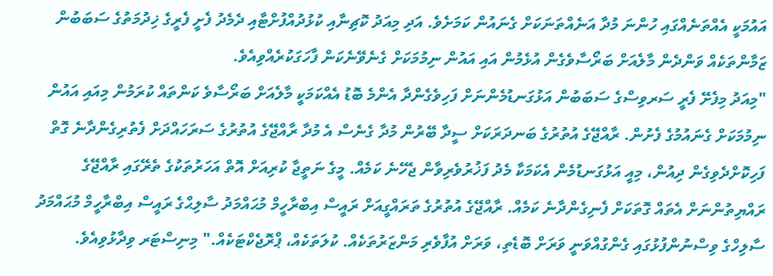އައުމަކީ އެއްތަނެއްގައި ހުންނަ މުދާ އަނެއްތަނަކަށް ގެނައުން ކަމަށެވެ. އަދި މިއަދު ކޮޗިނާއި ކުޅުދުއްފުށްޓާއި ދެމެދު ފެށީ ފެރީގެ ޚިދުމަތުގެ ސަބަބުން ޒަމާންތަކެއް ވަންދެން މާލެއަށް ބަރޯސާވެގެން އުޅެމުން އައި އައުން ނިމުމަކަށް ގެނެވޭނެކަން ފާހަގަކުރެއްވިއެވެ.
"މިއަދު މިފެށޭ ފެރީ ސަރވިސްގެ ސަބަބުން އަޅުގަނޑުމެންނަށް ފަހިވެގެންދާ އެންމެ ބޮޑު އެއްކަމަކީ މާލެއަށް ބަރޯސާވެ ކަންތައް ކުރަމުން މިއައި އައުން ނިމުމަކަށް ގެނައުމުގެ ފެށުން. ރާއްޖޭގެ އުތުރުގެ ބަނދަރަކަށް ސީދާ ބޭރުން މުދާ ގެނެސް އެ މުދާ ރާއްޖޭގެ އުތުރުގެ ސަރަހައްދަށް ފެތުރިގެންދާނެ ގޮތް ފަހިކޮށްދެވިގެން ދިއުން، މިއީ އަޅުގަނޑުމެން އެކަމަކާ މެދު ފަޚުރުވެރިވާން ޖެހޭނެ ކަމެއް. މީގެ ނަތީޖާ ކުރިއަށް އޮތް އަހަރުތަކުގެ ތެރޭގައި ރާއްޖޭގެ ރައްޔިތުންނަށް އެތައް ގޮތަކަށް ފެނިގެންދާނެ ކަމެއް. ރާއްޖޭގެ އުތުރުގެ ތަރައްގީއަށް ރައީސް އިބްރާހީމް މުޙައްމަދު ސާލިޙްގެ ރައީސް އިބްރާހީމް މުޙައްމަދު ސާލިހްގެ ވިސްނުންފުޅުގައި ގެންގުއްވަނީ ވަރަށް ބޮޑެތި، ވަރަށް އުފާވެރި މަންޒަރުތަކެއް. ކުލަތަކެއް، ޕްރޮޖެކްޓަކެއް." މިނިސްޓަރ ވިދާޅުވިއެވެ.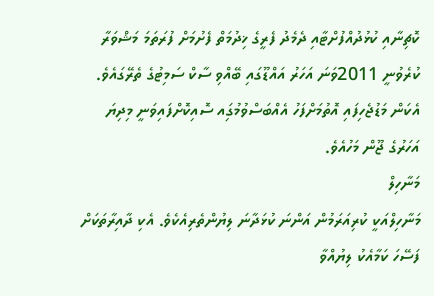ކޮޗިނާއި ކުޅުދުއްފުށްޓާއި ދެމެދު ފެރީގެ ޚިދުމަތް ފެށުމަށް ފުރަތަމަ މަޝްވަރާ ކުރެވުނީ 2011ވަނަ އަހަރު އައްޑޫގައި ބޭއްވި ސާކް ސަމިޓުގެ ތެރޭގައެވެ. އެކަން މަޑުޖެހިފައި އޮތުމަށްފަހު އެއްބަސްވުމުގަިއ ސޮއިކޮށްފައިވަނީ މިދިޔަ އަހަރުގެ ޖޫން މަހުއެވެ.
މަނާހިލް
މަނާހިލްއަކީ ކުރިއަރަމުން އަންނަ ކުޅަދާނަ ލިޔުންތެރިއެކެވެ. އެކި ދާއިރާތަކަށް ފަސޭހަ ކަމާއެކު ލިޔުއްވާ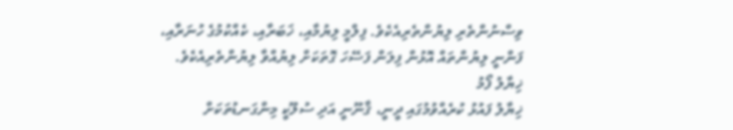ވިސްނުންތެރި ލިޔުންތެރިއެކެވެ. ފިލްމީ ލިޔުމާއި، ޚަބަރާއި، ކެއްކުމުގެ ހުނަރާއި، ފަންނީ ލިޔުންތައް އޮޅުން ފިލަން ފަސޭހަ ގޮތަކަށް ލިޔުއްވާ ލިޔުންތެރިއެކެވެ.
ޚިޔާލު ފޯމު
ޚިޔާލު ފައުޅު ކުރެއްވުމުގައި ދީނީ، ޤާނޫނީ އަދި ސުލޫކީ މިންގަނޑުތަކަށް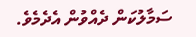ސަމާލުކަން ދެއްވުން އެދެމެވެ.